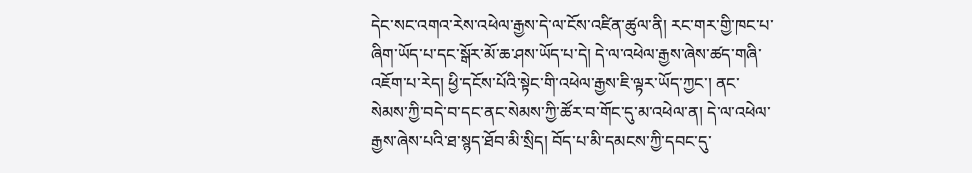དེང་སང་འགའ་རེས་འཕེལ་རྒྱས་དེ་ལ་ངོས་འཛིན་ཚུལ་ནི། རང་གར་གྱི་ཁང་པ་ཞིག་ཡོད་པ་དང་སྒོར་མོ་ཆ་ཤས་ཡོད་པ་དེ། དེ་ལ་འཕེལ་རྒྱས་ཞེས་ཚད་གཞི་འཇོག་པ་རེད། ཕྱི་དངོས་པོའི་སྟེང་གི་འཕེལ་རྒྱས་ཇི་ལྟར་ཡོད་ཀྱང་། ནང་སེམས་ཀྱི་བདེ་བ་དང་ནང་སེམས་ཀྱི་ཚོར་བ་གོང་དུ་མ་འཕེལ་ན། དེ་ལ་འཕེལ་རྒྱས་ཞེས་པའི་ཐ་སྙད་ཐོབ་མི་སྲིད། བོད་པ་མི་དམངས་ཀྱི་དབང་དུ་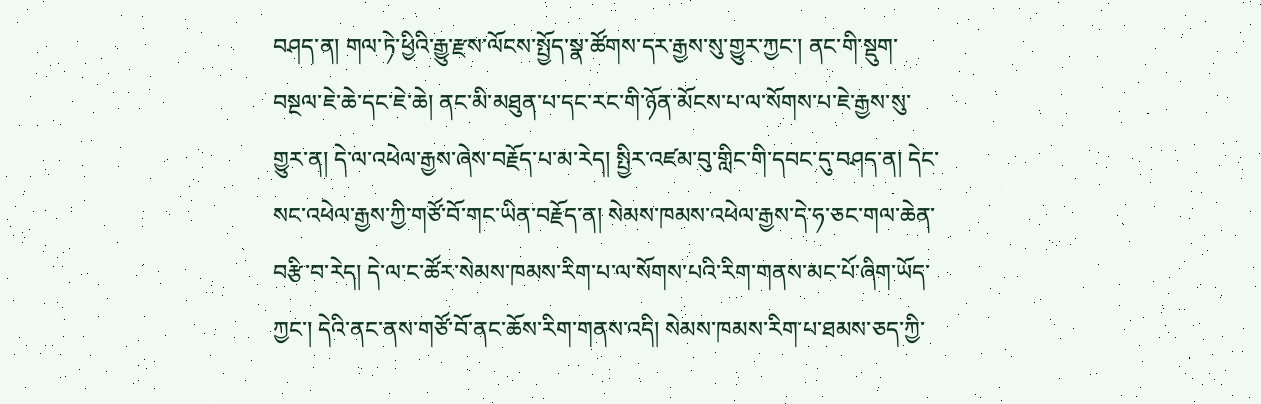བཤད་ན། གལ་ཏེ་ཕྱིའི་རྒྱུ་རྫས་ལོངས་སྤྱོད་སྣ་ཚོགས་དར་རྒྱས་སུ་གྱུར་ཀྱང་། ནང་གི་སྡུག་བསྔལ་ཇེ་ཆེ་དང་ཇེ་ཆེ། ནང་མི་མཐུན་པ་དང་རང་གི་ཉོན་མོངས་པ་ལ་སོགས་པ་ཇེ་རྒྱས་སུ་གྱུར་ན། དེ་ལ་འཕེལ་རྒྱས་ཞེས་བརྗོད་པ་མ་རེད། སྤྱིར་འཛམ་བུ་གླིང་གི་དབང་དུ་བཤད་ན། དེང་སང་འཕེལ་རྒྱས་ཀྱི་གཙོ་བོ་གང་ཡིན་བརྗོད་ན། སེམས་ཁམས་འཕེལ་རྒྱས་དེ་ཧ་ཅང་གལ་ཆེན་བརྩི་བ་རེད། དེ་ལ་ང་ཚོར་སེམས་ཁམས་རིག་པ་ལ་སོགས་པའི་རིག་གནས་མང་པོ་ཞིག་ཡོད་ཀྱང་། དེའི་ནང་ནས་གཙོ་བོ་ནང་ཆོས་རིག་གནས་འདི། སེམས་ཁམས་རིག་པ་ཐམས་ཅད་ཀྱི་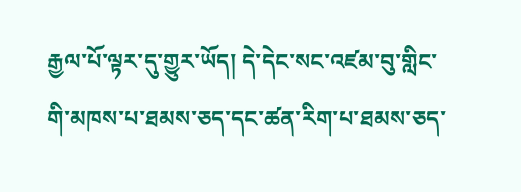རྒྱལ་པོ་ལྟར་དུ་གྱུར་ཡོད། དེ་དེང་སང་འཛམ་བུ་གླིང་གི་མཁས་པ་ཐམས་ཅད་དང་ཚན་རིག་པ་ཐམས་ཅད་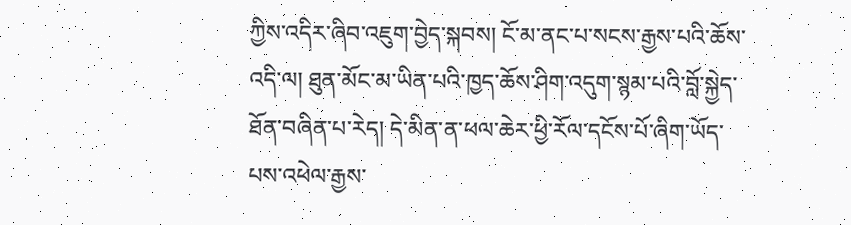ཀྱིས་འདིར་ཞིབ་འཇུག་བྱེད་སྐབས། ངོ་མ་ནང་པ་སངས་རྒྱས་པའི་ཆོས་འདི་ལ། ཐུན་མོང་མ་ཡིན་པའི་ཁྱད་ཆོས་ཤིག་འདུག་སྙམ་པའི་བློ་སྐྱེད་ཐོན་བཞིན་པ་རེད། དེ་མིན་ན་ཕལ་ཆེར་ཕྱི་རོལ་དངོས་པོ་ཞིག་ཡོད་པས་འཕེལ་རྒྱས་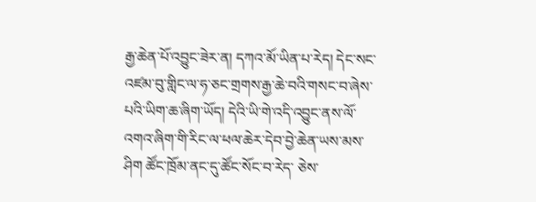རྒྱ་ཆེན་པོ་འབྱུང་ཟེར་ན། དཀའ་མོ་ཡིན་པ་རེད། དེང་སང་འཛམ་བུ་གླིང་ལ་ཧ་ཅང་གྲགས་རྒྱ་ཆེ་བའི་གསང་བ་ཞེས་པའི་ཡིག་ཆ་ཞིག་ཡོད། དེའི་ཡི་གེ་འདི་འབྱུང་ནས་ལོ་འགའ་ཞིག་གི་རིང་ལ་ཕལ་ཆེར་དེབ་བྱེ་ཆེན་ཡས་མས་ཤིག ཚོང་ཁྲོམ་ནང་དུ་ཚོང་སོང་བ་རེད་ ཅེས་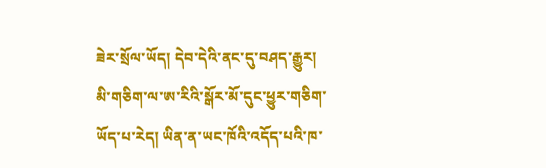ཟེར་སྲོལ་ཡོད། དེབ་དེའི་ནང་དུ་བཤད་རྒྱུར། མི་གཅིག་ལ་ཨ་རིའི་སྒོར་མོ་དུང་ཕྱུར་གཅིག་ཡོད་པ་རེད། ཡིན་ན་ཡང་ཁོའི་འདོད་པའི་ཁ་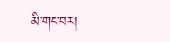མི་གང་བར།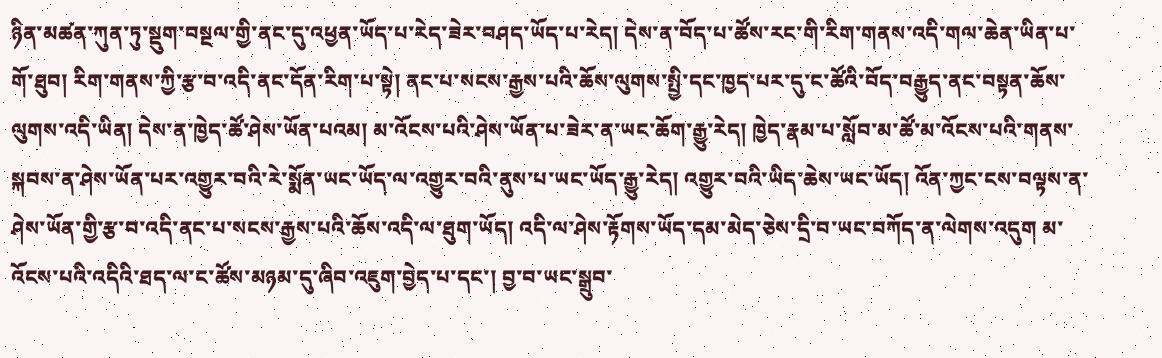ཉིན་མཚན་ཀུན་ཏུ་སྡུག་བསྔལ་གྱི་ནང་དུ་འཕྱན་ཡོད་པ་རེད་ཟེར་བཤད་ཡོད་པ་རེད། དེས་ན་བོད་པ་ཚོས་རང་གི་རིག་གནས་འདི་གལ་ཆེན་ཡིན་པ་གོ་ཐུབ། རིག་གནས་ཀྱི་རྩ་བ་འདི་ནང་དོན་རིག་པ་སྟེ། ནང་པ་སངས་རྒྱས་པའི་ཆོས་ལུགས་སྤྱི་དང་ཁྱད་པར་དུ་ང་ཚོའི་བོད་བརྒྱུད་ནང་བསྟན་ཆོས་ལུགས་འདི་ཡིན། དེས་ན་ཁྱེད་ཚོ་ཤེས་ཡོན་པའམ། མ་འོངས་པའི་ཤེས་ཡོན་པ་ཟེར་ན་ཡང་ཆོག་རྒྱུ་རེད། ཁྱེད་རྣམ་པ་སློབ་མ་ཚོ་མ་འོངས་པའི་གནས་སྐབས་ན་ཤེས་ཡོན་པར་འགྱུར་བའི་རེ་སྨོན་ཡང་ཡོད་ལ་འགྱུར་བའི་ནུས་པ་ཡང་ཡོད་རྒྱུ་རེད། འགྱུར་བའི་ཡིད་ཆེས་ཡང་ཡོད། འོན་ཀྱང་ངས་བལྟས་ན་ཤེས་ཡོན་གྱི་རྩ་བ་འདི་ནང་པ་སངས་རྒྱས་པའི་ཆོས་འདི་ལ་ཐུག་ཡོད། འདི་ལ་ཤེས་རྟོགས་ཡོད་དམ་མེད་ཅེས་དྲི་བ་ཡང་བཀོད་ན་ལེགས་འདུག མ་འོངས་པའི་འདིའི་ཐད་ལ་ང་ཚོས་མཉམ་དུ་ཞིབ་འཇུག་བྱེད་པ་དང་། བྱ་བ་ཡང་སྒྲུབ་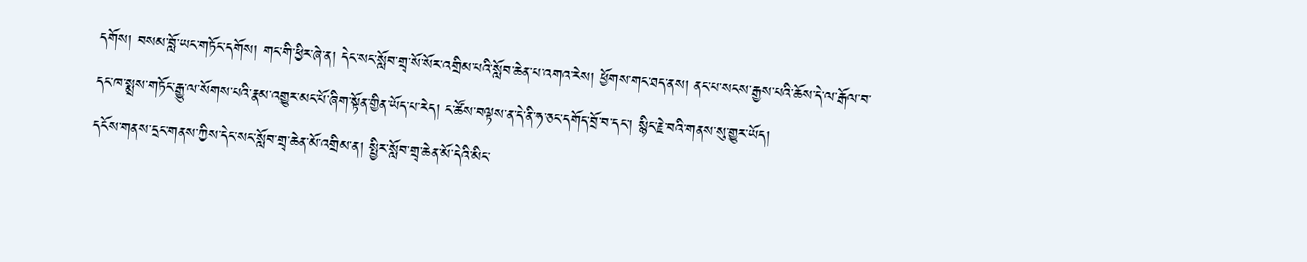དགོས། བསམ་བློ་ཡང་གཏོང་དགོས། གང་གི་ཕྱིར་ཞེ་ན། དེང་སང་སློབ་གྲྭ་སོ་སོར་འགྲིམ་པའི་སློབ་ཆེན་པ་འགའ་རེས། ཕྱོགས་གང་ཐད་ནས། ནང་པ་སངས་རྒྱས་པའི་ཆོས་དེ་ལ་རྒོལ་བ་དང་ཁ་སྨྲས་གཏོང་རྒྱུ་ལ་སོགས་པའི་རྣམ་འགྱུར་མང་པོ་ཞིག་སྟོན་གྱིན་ཡོད་པ་རེད། ང་ཚོས་བལྟས་ན་དེ་ནི་ཧ་ཅང་དགོད་བྲོ་བ་དང་། སྙིང་རྗེ་བའི་གནས་སུ་གྱུར་ཡོད།
དངོས་གནས་དྲང་གནས་ཀྱིས་དེང་སང་སློབ་གྲྭ་ཆེན་མོ་འགྲིམ་ན། སྤྱིར་སློབ་གྲྭ་ཆེན་མོ་དེའི་མིང་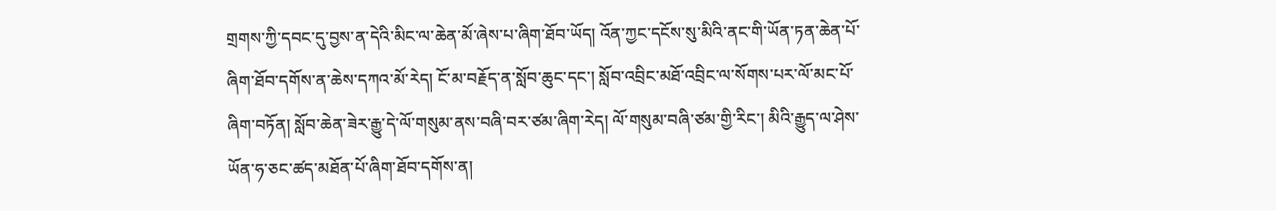གྲགས་ཀྱི་དབང་དུ་བྱས་ན་དེའི་མིང་ལ་ཆེན་མོ་ཞེས་པ་ཞིག་ཐོབ་ཡོད། འོན་ཀྱང་དངོས་སུ་མིའི་ནང་གི་ཡོན་ཏན་ཆེན་པོ་ཞིག་ཐོབ་དགོས་ན་ཆེས་དཀའ་མོ་རེད། ངོ་མ་བརྗོད་ན་སློབ་ཆུང་དང་། སློབ་འབྲིང་མཐོ་འབྲིང་ལ་སོགས་པར་ལོ་མང་པོ་ཞིག་བཏོན། སློབ་ཆེན་ཟེར་རྒྱུ་དེ་ལོ་གསུམ་ནས་བཞི་བར་ཙམ་ཞིག་རེད། ལོ་གསུམ་བཞི་ཙམ་གྱི་རིང་། མིའི་རྒྱུད་ལ་ཤེས་ཡོན་ཧ་ཅང་ཚད་མཐོན་པོ་ཞིག་ཐོབ་དགོས་ན།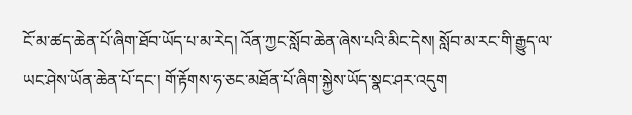ངོ་མ་ཚད་ཆེན་པོ་ཞིག་ཐོབ་ཡོད་པ་མ་རེད། འོན་ཀྱང་སློབ་ཆེན་ཞེས་པའི་མིང་དེས། སློབ་མ་རང་གི་རྒྱུད་ལ་ཡང་ཤེས་ཡོན་ཆེན་པོ་དང་། གོ་རྟོགས་ཧ་ཅང་མཐོན་པོ་ཞིག་སྐྱེས་ཡོད་སྣང་ཤར་འདུག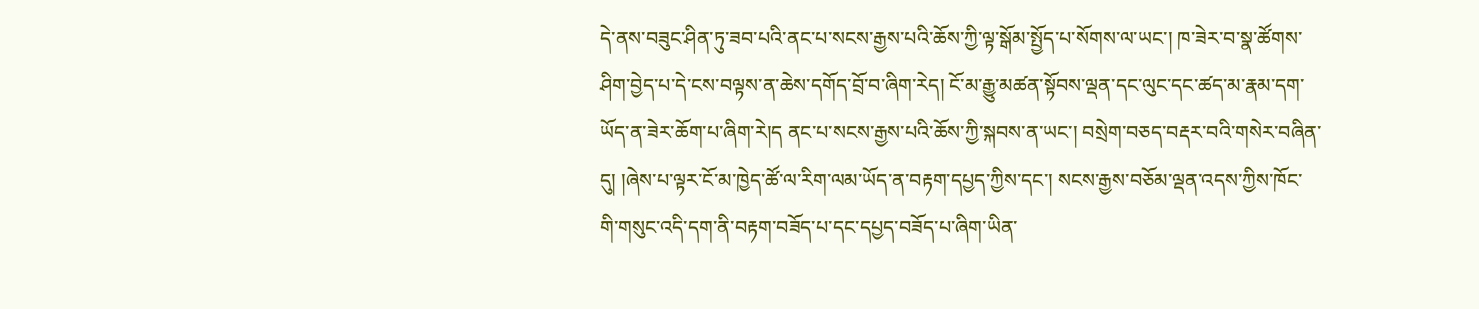དེ་ནས་བཟུང་ཤིན་ཏུ་ཟབ་པའི་ནང་པ་སངས་རྒྱས་པའི་ཆོས་ཀྱི་ལྟ་སྒོམ་སྤྱོད་པ་སོགས་ལ་ཡང་། ཁ་ཟེར་བ་སྣ་ཚོགས་ཤིག་བྱེད་པ་དེ་ངས་བལྟས་ན་ཆེས་དགོད་བྲོ་བ་ཞིག་རེད། ངོ་མ་རྒྱུ་མཚན་སྟོབས་ལྡན་དང་ལུང་དང་ཚད་མ་རྣམ་དག་ཡོད་ན་ཟེར་ཆོག་པ་ཞིག་རེ།ད ནང་པ་སངས་རྒྱས་པའི་ཆོས་ཀྱི་སྐབས་ན་ཡང་། བསྲེག་བཅད་བརྡར་བའི་གསེར་བཞིན་དུ། །ཞེས་པ་ལྟར་ངོ་མ་ཁྱེད་ཚོ་ལ་རིག་ལམ་ཡོད་ན་བརྟག་དཔྱད་ཀྱིས་དང་། སངས་རྒྱས་བཅོམ་ལྡན་འདས་ཀྱིས་ཁོང་གི་གསུང་འདི་དག་ནི་བརྟག་བཟོད་པ་དང་དཔྱད་བཟོད་པ་ཞིག་ཡིན་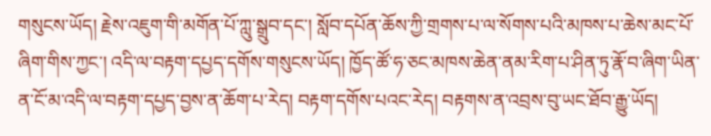གསུངས་ཡོད། རྗེས་འཇུག་གི་མགོན་པོ་ཀླུ་སྒྲུབ་དང་། སློབ་དཔོན་ཆོས་ཀྱི་གྲགས་པ་ལ་སོགས་པའི་མཁས་པ་ཆེས་མང་པོ་ཞིག་གིས་ཀྱང་། འདི་ལ་བརྟག་དཔྱད་དགོས་གསུངས་ཡོད། ཁྱོད་ཚོ་ཧ་ཅང་མཁས་ཆེན་ནམ་རིག་པ་ཤིན་ཏུ་རྣོ་བ་ཞིག་ཡིན་ན་ངོ་མ་འདི་ལ་བརྟག་དཔྱད་བྱས་ན་ཆོག་པ་རེད། བརྟག་དགོས་པའང་རེད། བརྟགས་ན་འབྲས་བུ་ཡང་ཐོབ་རྒྱུ་ཡོད།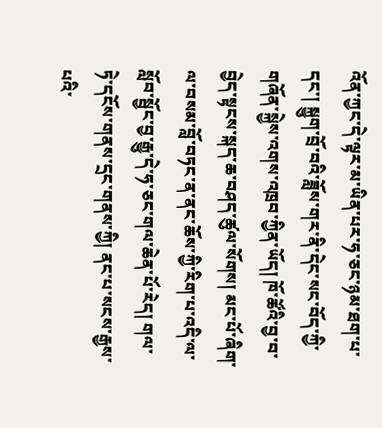འོན་ཀྱང་དེ་ལྟར་མ་ཡིན་པར་ཧ་ཅང་ཉམ་ཐག་པ་དང་། སྐྱུག་བྲོ་བའི་ཟློས་གར་ནི་དེང་སང་བོད་ཀྱི་གཞོན་སྐྱེས་འགས་འཁྲབ་ཀྱིན་ཡོད། ཁོ་ཚོའི་བྱ་བ་བྱེད་སྟངས་སྐད་ཆ་བཤད་ཚུལ་སོགས། མང་པོ་ཞིག་ལ་བསམ་བློ་བཏང་ན་ནང་ཆོས་ཀྱི་རིག་པ་འདི་ལ་སློབ་སྦྱོང་བྱ་རྒྱུ་དེ་ཧ་ཅང་གལ་ཆེན་པོ་རེད། གལ་ཏེ་དངོས་གནས་དྲང་གནས་ཀྱི། ནང་པ་སངས་རྒྱས་པའི་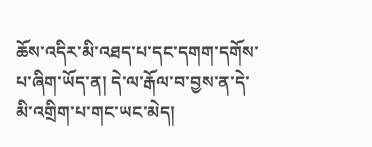ཆོས་འདིར་མི་འཐད་པ་དང་དགག་དགོས་པ་ཞིག་ཡོད་ན། དེ་ལ་རྒོལ་བ་བྱས་ན་དེ་མི་འགྲིག་པ་གང་ཡང་མེད།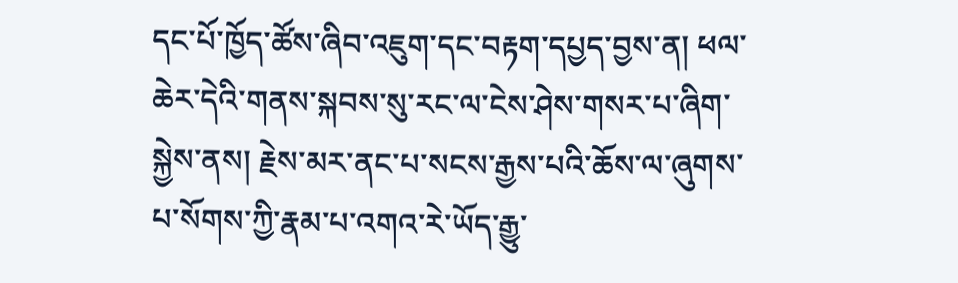དང་པོ་ཁྱོད་ཚོས་ཞིབ་འཇུག་དང་བརྟག་དཔྱད་བྱས་ན། ཕལ་ཆེར་དེའི་གནས་སྐབས་སུ་རང་ལ་ངེས་ཤེས་གསར་པ་ཞིག་སྐྱེས་ནས། རྗེས་མར་ནང་པ་སངས་རྒྱས་པའི་ཆོས་ལ་ཞུགས་པ་སོགས་ཀྱི་རྣམ་པ་འགའ་རེ་ཡོད་རྒྱུ་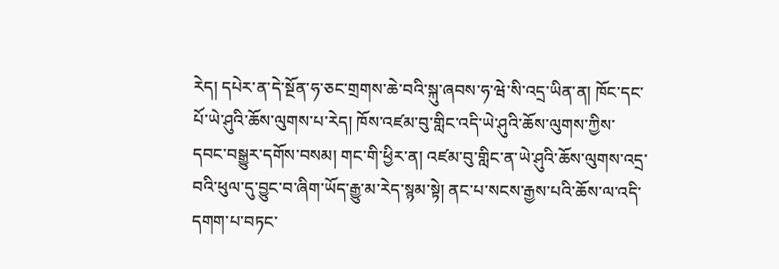རེད། དཔེར་ན་དེ་སྔོན་ཧ་ཅང་གྲགས་ཆེ་བའི་སྐུ་ཞབས་ཧ་ཝེ་སི་འདྲ་ཡིན་ན། ཁོང་དང་པོ་ཡེ་ཤུའི་ཆོས་ལུགས་པ་རེད། ཁོས་འཛམ་བུ་གླིང་འདི་ཡེ་ཤུའི་ཆོས་ལུགས་ཀྱིས་དབང་བསྒྱུར་དགོས་བསམ། གང་གི་ཕྱིར་ན། འཛམ་བུ་གླིང་ན་ཡེ་ཤུའི་ཆོས་ལུགས་འདྲ་བའི་ཕུལ་དུ་བྱུང་བ་ཞིག་ཡོད་རྒྱུ་མ་རེད་སྙམ་སྟེ། ནང་པ་སངས་རྒྱས་པའི་ཆོས་ལ་འདི་དགག་པ་བཏང་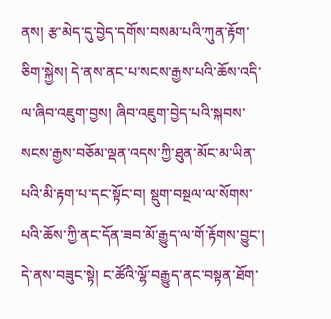ནས། རྩ་མེད་དུ་བྱེད་དགོས་བསམ་པའི་ཀུན་རྟོག་ཅིག་སྐྱེས། དེ་ནས་ནང་པ་སངས་རྒྱས་པའི་ཆོས་འདི་ལ་ཞིབ་འཇུག་བྱས། ཞིབ་འཇུག་བྱེད་པའི་སྐབས་སངས་རྒྱས་བཅོམ་ལྡན་འདས་ཀྱི་ཐུན་མོང་མ་ཡིན་པའི་མི་རྟག་པ་དང་སྟོང་བ། སྡུག་བསྔལ་ལ་སོགས་པའི་ཆོས་ཀྱི་ནང་དོན་ཟབ་མོ་རྒྱུད་ལ་གོ་རྟོགས་བྱུང་། དེ་ནས་བཟུང་སྟེ། ང་ཚོའི་ལྷོ་བརྒྱུད་ནང་བསྟན་ཐོག་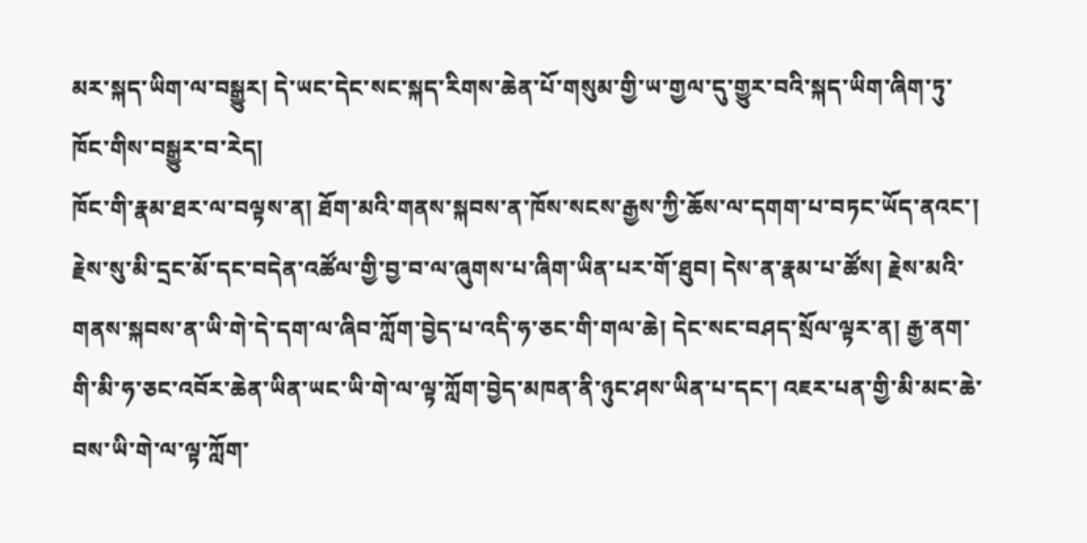མར་སྐད་ཡིག་ལ་བསྒྱུར། དེ་ཡང་དེང་སང་སྐད་རིགས་ཆེན་པོ་གསུམ་གྱི་ཡ་གྱལ་དུ་གྱུར་བའི་སྐད་ཡིག་ཞིག་ཏུ་ཁོང་གིས་བསྒྱུར་བ་རེད།
ཁོང་གི་རྣམ་ཐར་ལ་བལྟས་ན། ཐོག་མའི་གནས་སྐབས་ན་ཁོས་སངས་རྒྱས་ཀྱི་ཆོས་ལ་དགག་པ་བཏང་ཡོད་ནའང་། རྗེས་སུ་མི་དྲང་མོ་དང་བདེན་འཚོལ་གྱི་བྱ་བ་ལ་ཞུགས་པ་ཞིག་ཡིན་པར་གོ་ཐུབ། དེས་ན་རྣམ་པ་ཚོས། རྗེས་མའི་གནས་སྐབས་ན་ཡི་གེ་དེ་དག་ལ་ཞིབ་ཀློག་བྱེད་པ་འདི་ཧ་ཅང་གི་གལ་ཆེ། དེང་སང་བཤད་སྲོལ་ལྟར་ན། རྒྱ་ནག་གི་མི་ཧ་ཅང་འབོར་ཆེན་ཡིན་ཡང་ཡི་གེ་ལ་ལྟ་ཀློག་བྱེད་མཁན་ནི་ཉུང་ཤས་ཡིན་པ་དང་། འཇར་པན་གྱི་མི་མང་ཆེ་བས་ཡི་གེ་ལ་ལྟ་ཀློག་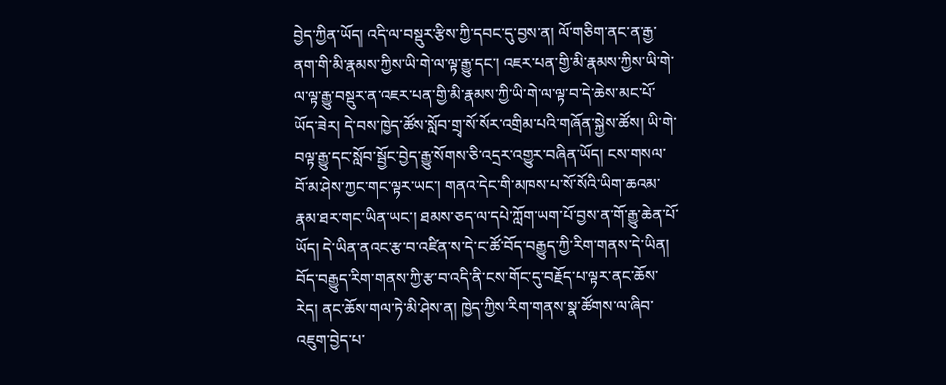བྱེད་ཀྱིན་ཡོད། འདི་ལ་བསྡུར་རྩིས་ཀྱི་དབང་དུ་བྱས་ན། ལོ་གཅིག་ནང་ན་རྒྱ་ནག་གི་མི་རྣམས་ཀྱིས་ཡི་གེ་ལ་ལྟ་རྒྱུ་དང་། འཇར་པན་གྱི་མི་རྣམས་ཀྱིས་ཡི་གེ་ལ་ལྟ་རྒྱུ་བསྡུར་ན་འཇར་པན་གྱི་མི་རྣམས་ཀྱི་ཡི་གེ་ལ་ལྟ་བ་དེ་ཆེས་མང་པོ་ཡོད་ཟེར། དེ་བས་ཁྱེད་ཚོས་སློབ་གྲྭ་སོ་སོར་འགྲིམ་པའི་གཞོན་སྐྱེས་ཚོས། ཡི་གེ་བལྟ་རྒྱུ་དང་སློབ་སྦྱོང་བྱེད་རྒྱུ་སོགས་ཅི་འདྲར་འགྱུར་བཞིན་ཡོད། ངས་གསལ་བོ་མ་ཤེས་ཀྱང་གང་ལྟར་ཡང་། གནའ་དེང་གི་མཁས་པ་སོ་སོའི་ཡིག་ཆའམ་རྣམ་ཐར་གང་ཡིན་ཡང་། ཐམས་ཅད་ལ་དཔེ་ཀློག་ཡག་པོ་བྱས་ན་གོ་རྒྱུ་ཆེན་པོ་ཡོད། དེ་ཡིན་ནའང་རྩ་བ་འཛིན་ས་དེ་ང་ཚོ་བོད་བརྒྱུད་ཀྱི་རིག་གནས་དེ་ཡིན། བོད་བརྒྱུད་རིག་གནས་ཀྱི་རྩ་བ་འདི་ནི་ངས་གོང་དུ་བརྗོད་པ་ལྟར་ནང་ཆོས་རེད། ནང་ཆོས་གལ་ཏེ་མི་ཤེས་ན། ཁྱེད་ཀྱིས་རིག་གནས་སྣ་ཚོགས་ལ་ཞིབ་འཇུག་བྱེད་པ་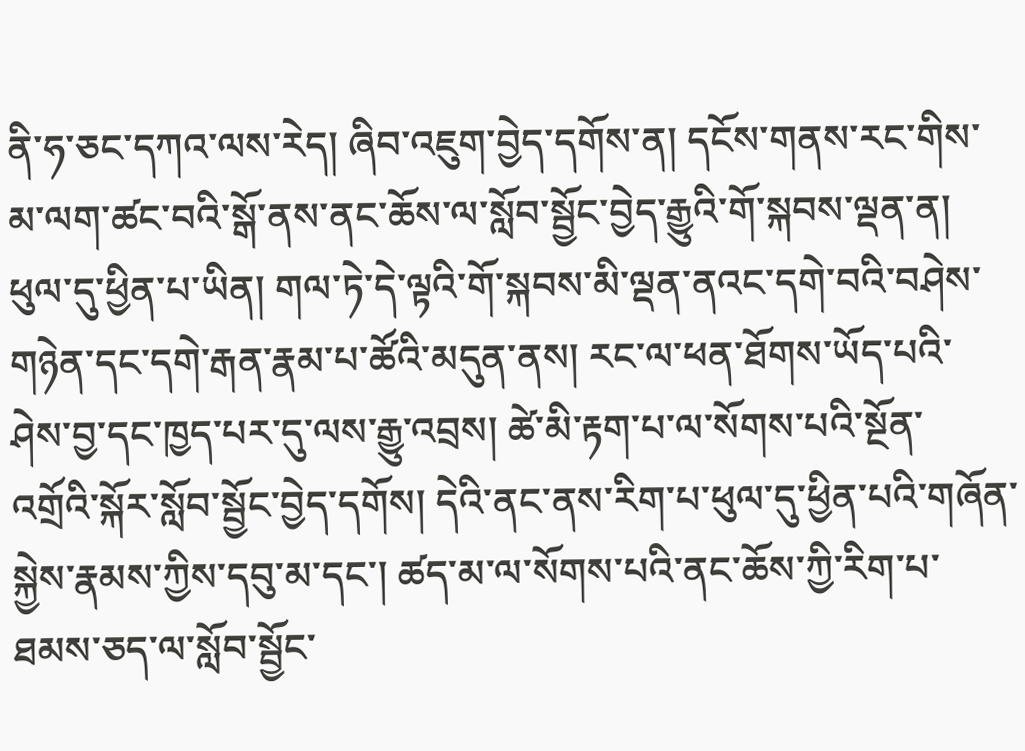ནི་ཧ་ཅང་དཀའ་ལས་རེད། ཞིབ་འཇུག་བྱེད་དགོས་ན། དངོས་གནས་རང་གིས་མ་ལག་ཚང་བའི་སྒོ་ནས་ནང་ཆོས་ལ་སློབ་སྦྱོང་བྱེད་རྒྱུའི་གོ་སྐབས་ལྡན་ན། ཕུལ་དུ་ཕྱིན་པ་ཡིན། གལ་ཏེ་དེ་ལྟའི་གོ་སྐབས་མི་ལྡན་ནའང་དགེ་བའི་བཤེས་གཉེན་དང་དགེ་རྒན་རྣམ་པ་ཚོའི་མདུན་ནས། རང་ལ་ཕན་ཐོགས་ཡོད་པའི་ཤེས་བྱ་དང་ཁྱད་པར་དུ་ལས་རྒྱུ་འབྲས། ཚེ་མི་རྟག་པ་ལ་སོགས་པའི་སྔོན་འགྲོའི་སྐོར་སློབ་སྦྱོང་བྱེད་དགོས། དེའི་ནང་ནས་རིག་པ་ཕུལ་དུ་ཕྱིན་པའི་གཞོན་སྐྱེས་རྣམས་ཀྱིས་དབུ་མ་དང་། ཚད་མ་ལ་སོགས་པའི་ནང་ཆོས་ཀྱི་རིག་པ་ཐམས་ཅད་ལ་སློབ་སྦྱོང་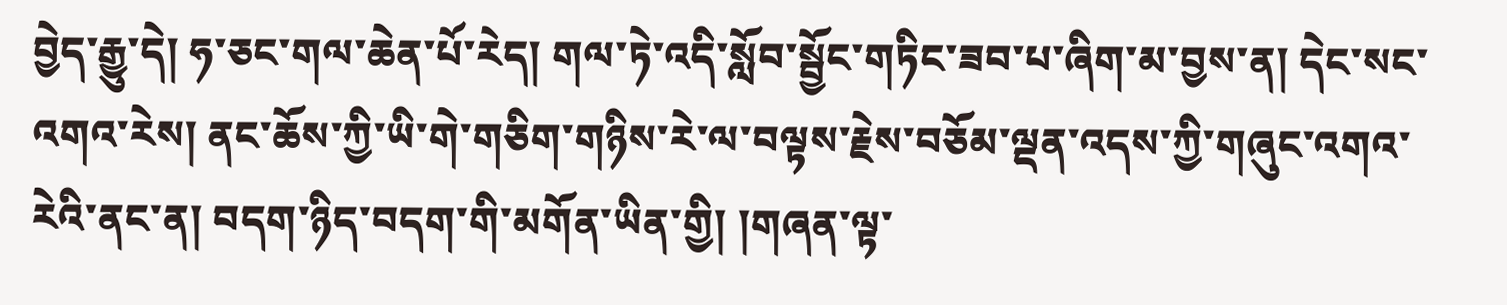བྱེད་རྒྱུ་དེ། ཧ་ཅང་གལ་ཆེན་པོ་རེད། གལ་ཏེ་འདི་སློབ་སྦྱོང་གཏིང་ཟབ་པ་ཞིག་མ་བྱས་ན། དེང་སང་འགའ་རེས། ནང་ཆོས་ཀྱི་ཡི་གེ་གཅིག་གཉིས་རེ་ལ་བལྟས་རྗེས་བཅོམ་ལྡན་འདས་ཀྱི་གཞུང་འགའ་རེའི་ནང་ན། བདག་ཉིད་བདག་གི་མགོན་ཡིན་གྱི། །གཞན་ལྟ་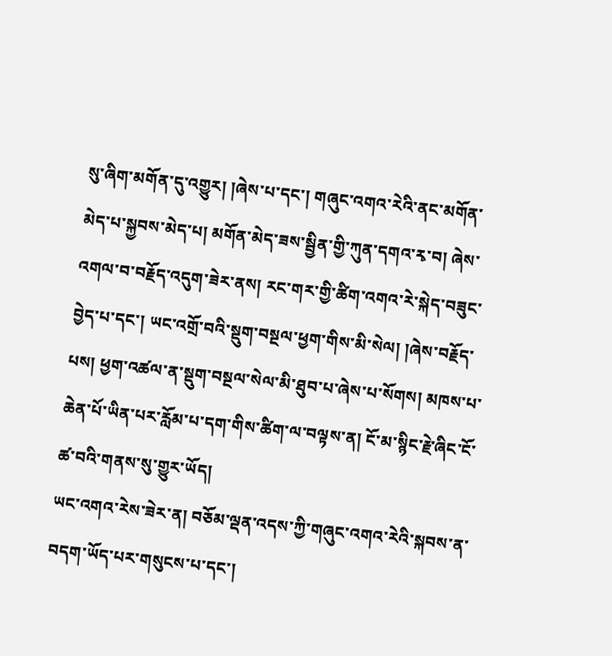སུ་ཞིག་མགོན་དུ་འགྱུར། །ཞེས་པ་དང་། གཞུང་འགའ་རེའི་ནང་མགོན་མེད་པ་སྐྱབས་མེད་པ། མགོན་མེད་ཟས་སྦྱིན་གྱི་ཀུན་དགའ་རྭ་བ། ཞེས་འགལ་བ་བརྗོད་འདུག་ཟེར་ནས། རང་གར་གྱི་ཚིག་འགའ་རེ་སྐེད་བཟུང་བྱེད་པ་དང་། ཡང་འགྲོ་བའི་སྡུག་བསྔལ་ཕྱག་གིས་མི་སེལ། །ཞེས་བརྗོད་པས། ཕྱག་འཚལ་ན་སྡུག་བསྔལ་སེལ་མི་ཐུབ་པ་ཞེས་པ་སོགས། མཁས་པ་ཆེན་པོ་ཡིན་པར་རློམ་པ་དག་གིས་ཚིག་ལ་བལྟས་ན། ངོ་མ་སྙིང་རྗེ་ཞིང་ངོ་ཚ་བའི་གནས་སུ་གྱུར་ཡོད།
ཡང་འགའ་རེས་ཟེར་ན། བཅོམ་ལྡན་འདས་ཀྱི་གཞུང་འགའ་རེའི་སྐབས་ན་བདག་ཡོད་པར་གསུངས་པ་དང་།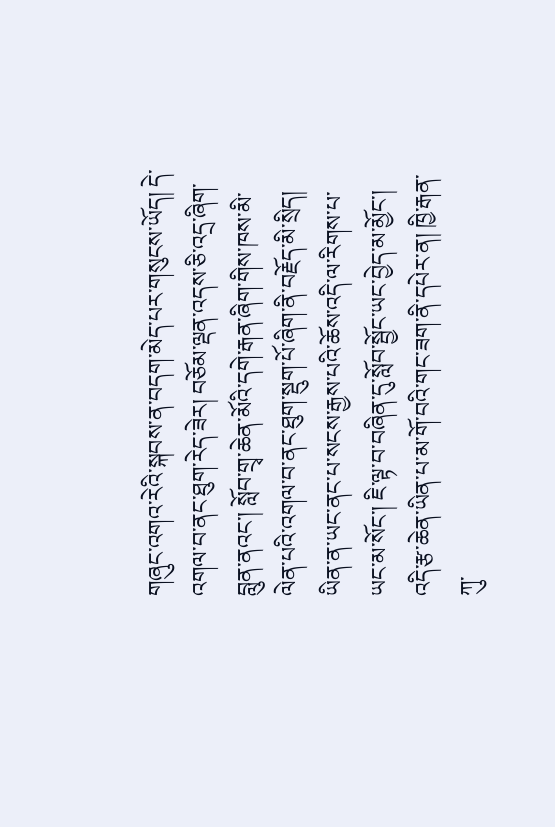གཞུང་འགའ་རེའི་སྐབས་ན་བདག་མེད་པར་གསུངས་ཡོད། དེ་འགལ་བ་ནང་ཐུག་རེད་ཟེར། བཅོམ་ལྡན་འདས་ཅི་འདྲ་ཞིག་བླུན་ནའང་། སློབ་གྲྭ་ཆེན་མོའི་དགེ་རྒན་ཞིག་གིས་ཁས་མི་ལེན་པའི་འགལ་བ་ནང་ཐུག་སྡུག་པོ་ཞིག་ནི་བརྗོད་མི་སྲིད། ཡིན་ན་ཡང་ནང་པ་སངས་རྒྱས་པའི་ཆོས་འདི་ལ་རིགས་པ་ཡང་མ་སོང་། ཇི་ལྟ་བ་བཞིན་དུ་སློབ་སྦྱོང་ཡང་བྱེད་མ་མྱོང་། འདི་རྩ་ཆེན་ཡིན་པ་མ་གོ་བའི་གང་ཟག་ནི་དཔེར་ན། ཁྱི་རྒན་ཀུ་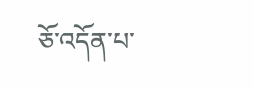ཅོ་འདོན་པ་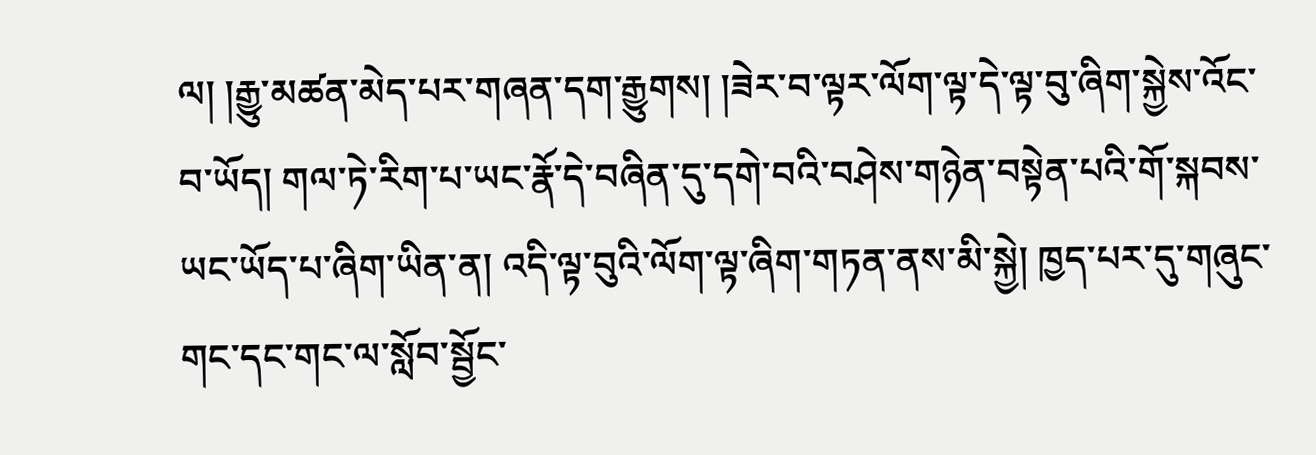ལ། །རྒྱུ་མཚན་མེད་པར་གཞན་དག་རྒྱུགས། །ཟེར་བ་ལྟར་ལོག་ལྟ་དེ་ལྟ་བུ་ཞིག་སྐྱེས་འོང་བ་ཡོད། གལ་ཏེ་རིག་པ་ཡང་རྣོ་དེ་བཞིན་དུ་དགེ་བའི་བཤེས་གཉེན་བསྟེན་པའི་གོ་སྐབས་ཡང་ཡོད་པ་ཞིག་ཡིན་ན། འདི་ལྟ་བུའི་ལོག་ལྟ་ཞིག་གཏན་ནས་མི་སྐྱེ། ཁྱད་པར་དུ་གཞུང་གང་དང་གང་ལ་སློབ་སྦྱོང་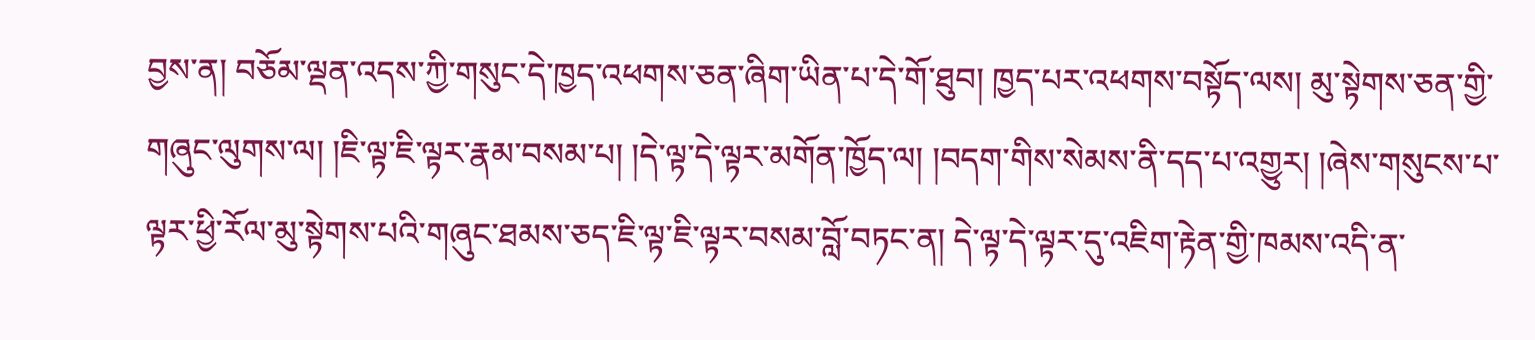བྱས་ན། བཅོམ་ལྡན་འདས་ཀྱི་གསུང་དེ་ཁྱད་འཕགས་ཅན་ཞིག་ཡིན་པ་དེ་གོ་ཐུབ། ཁྱད་པར་འཕགས་བསྟོད་ལས། མུ་སྟེགས་ཅན་གྱི་གཞུང་ལུགས་ལ། །ཇི་ལྟ་ཇི་ལྟར་རྣམ་བསམ་པ། །དེ་ལྟ་དེ་ལྟར་མགོན་ཁྱོད་ལ། །བདག་གིས་སེམས་ནི་དད་པ་འགྱུར། །ཞེས་གསུངས་པ་ལྟར་ཕྱི་རོལ་མུ་སྟེགས་པའི་གཞུང་ཐམས་ཅད་ཇི་ལྟ་ཇི་ལྟར་བསམ་བློ་བཏང་ན། དེ་ལྟ་དེ་ལྟར་དུ་འཇིག་རྟེན་གྱི་ཁམས་འདི་ན་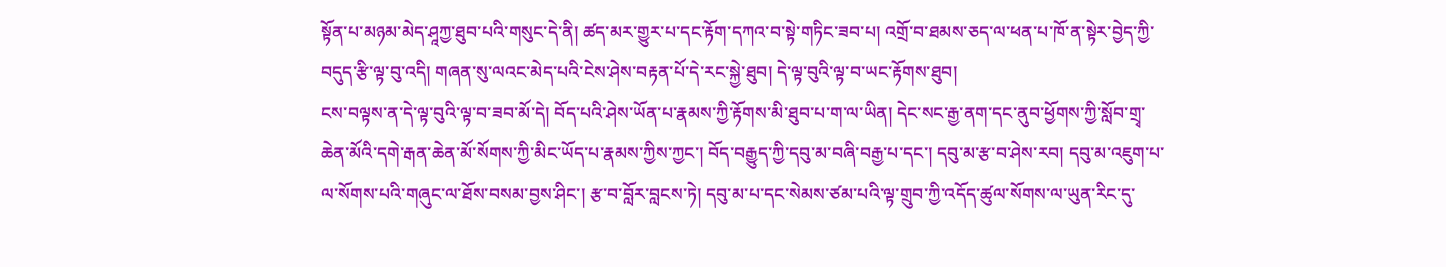སྟོན་པ་མཉམ་མེད་ཤཱཀྱ་ཐུབ་པའི་གསུང་དེ་ནི། ཚད་མར་གྱུར་པ་དང་རྟོག་དཀའ་བ་སྟེ་གཏིང་ཟབ་པ། འགྲོ་བ་ཐམས་ཅད་ལ་ཕན་པ་ཁོ་ན་སྟེར་བྱེད་ཀྱི་བདུད་རྩི་ལྟ་བུ་འདི། གཞན་སུ་ལའང་མེད་པའི་ངེས་ཤེས་བརྟན་པོ་དེ་རང་སྐྱེ་ཐུབ། དེ་ལྟ་བུའི་ལྟ་བ་ཡང་རྟོགས་ཐུབ།
ངས་བལྟས་ན་དེ་ལྟ་བུའི་ལྟ་བ་ཟབ་མོ་དེ། བོད་པའི་ཤེས་ཡོན་པ་རྣམས་ཀྱི་རྟོགས་མི་ཐུབ་པ་ག་ལ་ཡིན། དེང་སང་རྒྱ་ནག་དང་ནུབ་ཕྱོགས་ཀྱི་སློབ་གྲྭ་ཆེན་མོའི་དགེ་རྒན་ཆེན་མོ་སོགས་ཀྱི་མིང་ཡོད་པ་རྣམས་ཀྱིས་ཀྱང་། བོད་བརྒྱུད་ཀྱི་དབུ་མ་བཞི་བརྒྱ་པ་དང་། དབུ་མ་རྩ་བ་ཤེས་རབ། དབུ་མ་འཇུག་པ་ལ་སོགས་པའི་གཞུང་ལ་ཐོས་བསམ་བྱས་ཤིང་། རྩ་བ་བློར་བླངས་ཏེ། དབུ་མ་པ་དང་སེམས་ཙམ་པའི་ལྟ་གྲུབ་ཀྱི་འདོད་ཚུལ་སོགས་ལ་ཡུན་རིང་དུ་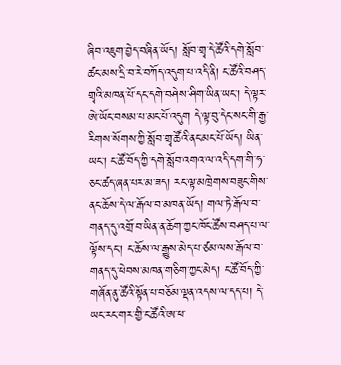ཞིབ་འཇུག་བྱེད་བཞིན་ཡོད། སློབ་གྲྭ་དེ་ཚོའི་དགེ་སློབ་ཚང་མས་དྲི་བ་རེ་བཀོད་འདུག་པ་འདི་ནི། ང་ཚོའི་བཤད་གྲྭའི་མཁན་པོ་དང་དགེ་བཤེས་ཤིག་ཡིན་ཡང་། དེ་ལྟར་ཨེ་ཡོང་བསམ་པ་མང་པོ་འདུག དེ་ལྟ་བུ་དེང་སང་གི་རྒྱ་རིགས་སོགས་ཀྱི་སློབ་གྲྭ་ཚོའི་ནང་མང་པོ་ཡོད། ཡིན་ཡང་། ང་ཚོ་བོད་ཀྱི་དགེ་སློབ་འགའ་ལ་འདི་དག་གི་ཧ་ཅང་ཚད་ཞན་པར་མ་ཟད། རང་ལྟ་མཁྲེགས་བཟུང་གིས་ནང་ཆོས་དེ་ལ་རྒོལ་བ་མཁན་ཡོད། གལ་ཏེ་རྒོལ་བ་གནད་དུ་འགྲོ་བ་ཡིན་ན་ཆོག་ཀྱང་ཁོང་ཚོས་བཤད་པ་ལ་ལྟོས་དང་། ང་ཆོས་ལ་རྒྱུས་མེད་པ་ཙམ་ལས་རྒོལ་བ་གནད་དུ་ཕེབས་མཁན་གཅིག་ཀྱང་མེད། ང་ཚོ་བོད་ཀྱི་གཞོན་ནུ་ཚོའི་སྟོན་པ་བཅོམ་ལྡན་འདས་ལ་དད་པ། དེ་ཡང་རང་གར་གྱི་ང་ཚོའི་ཨ་ཕ་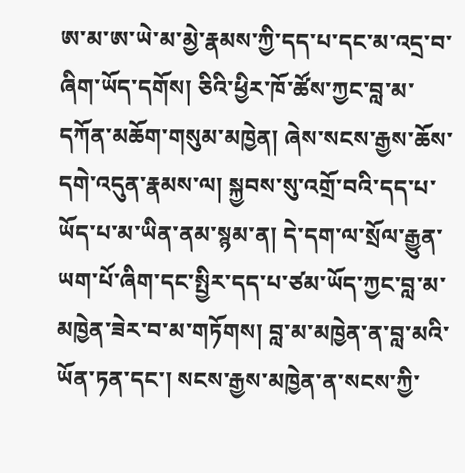ཨ་མ་ཨ་ཡེ་མ་མྱེ་རྣམས་ཀྱི་དད་པ་དང་མ་འདྲ་བ་ཞིག་ཡོད་དགོས། ཅིའི་ཕྱིར་ཁོ་ཚོས་ཀྱང་བླ་མ་དཀོན་མཆོག་གསུམ་མཁྱེན། ཞེས་སངས་རྒྱས་ཆོས་དགེ་འདུན་རྣམས་ལ། སྐྱབས་སུ་འགྲོ་བའི་དད་པ་ཡོད་པ་མ་ཡིན་ནམ་སྙམ་ན། དེ་དག་ལ་སྲོལ་རྒྱུན་ཡག་པོ་ཞིག་དང་སྤྱིར་དད་པ་ཙམ་ཡོད་ཀྱང་བླ་མ་མཁྱེན་ཟེར་བ་མ་གཏོགས། བླ་མ་མཁྱེན་ན་བླ་མའི་ཡོན་ཏན་དང་། སངས་རྒྱས་མཁྱེན་ན་སངས་ཀྱི་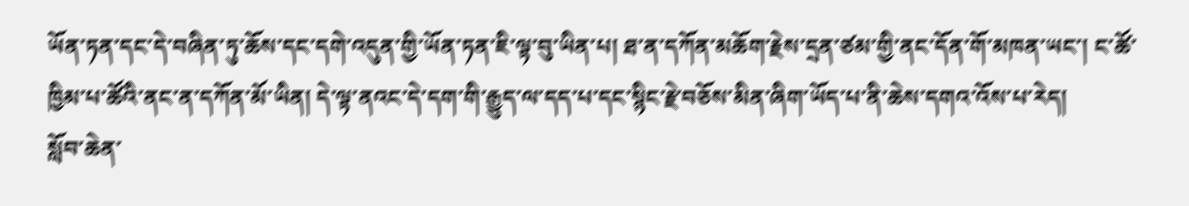ཡོན་ཏན་དང་དེ་བཞིན་ཏུ་ཆོས་དང་དགེ་འདུན་གྱི་ཡོན་ཏན་ཇི་ལྟ་བུ་ཡིན་པ། ཐ་ན་དཀོན་མཆོག་རྗེས་དྲན་ཙམ་གྱི་ནང་དོན་གོ་མཁན་ཡང་། ང་ཚོ་ཁྱིམ་པ་ཚོའི་ནང་ན་དཀོན་མོ་ཡིན། དེ་ལྟ་ནའང་དེ་དག་གི་རྒྱུད་ལ་དད་པ་དང་སྙིང་རྗེ་བཅོས་མིན་ཞིག་ཡོད་པ་ནི་ཆེས་དགའ་འོས་པ་རེད།
སློབ་ཆེན་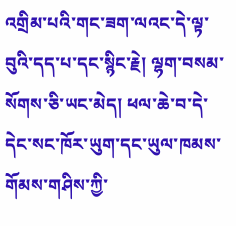འགྲིམ་པའི་གང་ཟག་ལའང་དེ་ལྟ་བུའི་དད་པ་དང་སྙིང་རྗེ། ལྷག་བསམ་སོགས་ཅི་ཡང་མེད། ཕལ་ཆེ་བ་དེ་དེང་སང་ཁོར་ཡུག་དང་ཡུལ་ཁམས་གོམས་གཤིས་ཀྱི་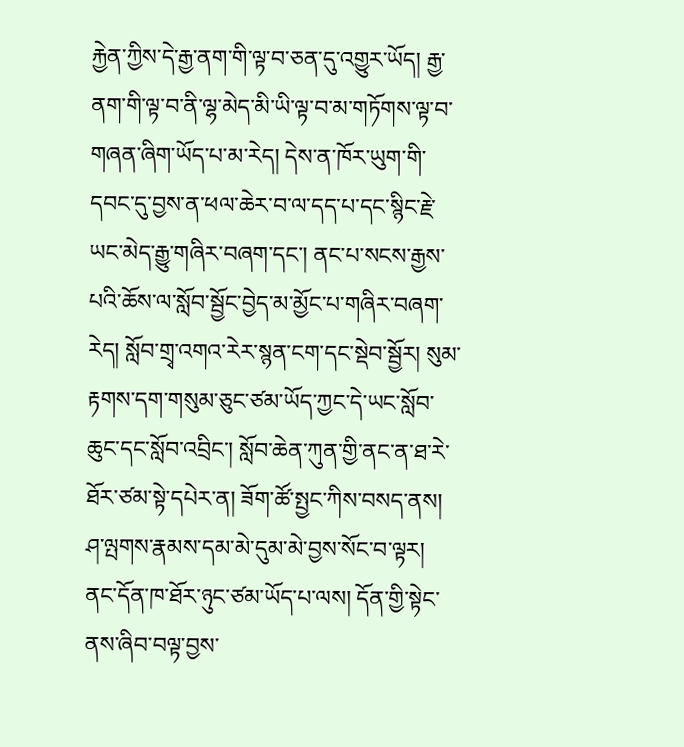རྐྱེན་ཀྱིས་དེ་རྒྱ་ནག་གི་ལྟ་བ་ཅན་དུ་འགྱུར་ཡོད། རྒྱ་ནག་གི་ལྟ་བ་ནི་ལྷ་མེད་མི་ཡི་ལྟ་བ་མ་གཏོགས་ལྟ་བ་གཞན་ཞིག་ཡོད་པ་མ་རེད། དེས་ན་ཁོར་ཡུག་གི་དབང་དུ་བྱས་ན་ཕལ་ཆེར་བ་ལ་དད་པ་དང་སྙིང་རྗེ་ཡང་མེད་རྒྱུ་གཞིར་བཞག་དང་། ནང་པ་སངས་རྒྱས་པའི་ཆོས་ལ་སློབ་སྦྱོང་བྱེད་མ་མྱོང་པ་གཞིར་བཞག་རེད། སློབ་གྲྭ་འགའ་རེར་སྙན་ངག་དང་སྡེབ་སྦྱོར། སུམ་རྟགས་དག་གསུམ་ཅུང་ཙམ་ཡོད་ཀྱང་དེ་ཡང་སློབ་ཆུང་དང་སློབ་འབྲིང་། སློབ་ཆེན་ཀུན་གྱི་ནང་ན་ཐ་རེ་ཐོར་ཙམ་སྟེ་དཔེར་ན། ཟོག་ཚོ་སྤྱང་ཀིས་བསད་ནས། ཤ་ལྤགས་རྣམས་དམ་མེ་དུམ་མེ་བྱས་སོང་བ་ལྟར། ནང་དོན་ཁ་ཐོར་ཉུང་ཙམ་ཡོད་པ་ལས། དོན་གྱི་སྟེང་ནས་ཞིབ་བལྟ་བྱས་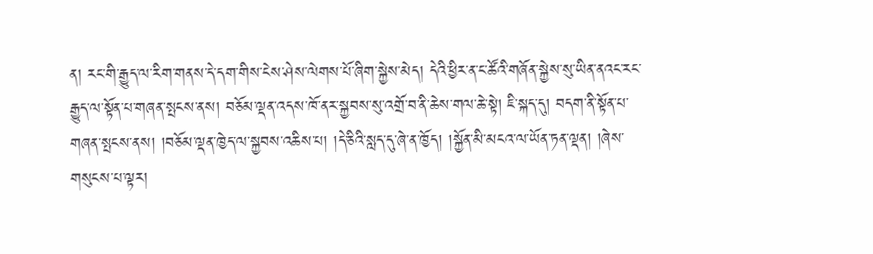ན། རང་གི་རྒྱུད་ལ་རིག་གནས་དེ་དག་གིས་ངེས་ཤེས་ལེགས་པོ་ཞིག་སྐྱེས་མེད། དེའི་ཕྱིར་ན་ང་ཚོའི་གཞོན་སྐྱེས་སུ་ཡིན་ནའང་རང་རྒྱུད་ལ་སྟོན་པ་གཞན་སྤངས་ནས། བཅོམ་ལྡན་འདས་ཁོ་ནར་སྐྱབས་སུ་འགྲོ་བ་ནི་ཆེས་གལ་ཆེ་སྟེ། ཇི་སྐད་དུ། བདག་ནི་སྟོན་པ་གཞན་སྤངས་ནས། །བཅོམ་ལྡན་ཁྱེད་ལ་སྐྱབས་འཆིས་པ། །དེ་ཅིའི་སླད་དུ་ཞེ་ན་ཁྱོད། །སྐྱོན་མི་མངའ་ལ་ཡོན་ཏན་ལྡན། །ཞེས་གསུངས་པ་ལྟར།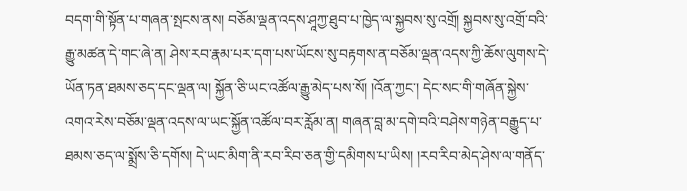བདག་གི་སྟོན་པ་གཞན་སྤངས་ནས། བཅོམ་ལྡན་འདས་ཤཱཀྱ་ཐུབ་པ་ཁྱེད་ལ་སྐྱབས་སུ་འགྲོ། སྐྱབས་སུ་འགྲོ་བའི་རྒྱུ་མཚན་དེ་གང་ཞེ་ན། ཤེས་རབ་རྣམ་པར་དག་པས་ཡོངས་སུ་བརྟགས་ན་བཅོམ་ལྡན་འདས་ཀྱི་ཆོས་ལུགས་དེ་ཡོན་ཏན་ཐམས་ཅད་དང་ལྡན་ལ། སྐྱོན་ཅི་ཡང་འཚོལ་རྒྱུ་མེད་པས་སོ། །འོན་ཀྱང་། དེང་སང་གི་གཞོན་སྐྱེས་འགའ་རེས་བཅོམ་ལྡན་འདས་ལ་ཡང་སྐྱོན་འཚོལ་བར་རློམ་ན། གཞན་བླ་མ་དགེ་བའི་བཤེས་གཉེན་བརྒྱུད་པ་ཐམས་ཅད་ལ་སྨྲོས་ཅི་དགོས། དེ་ཡང་མིག་ནི་རབ་རིབ་ཅན་གྱི་དམིགས་པ་ཡིས། །རབ་རིབ་མེད་ཤེས་ལ་གནོད་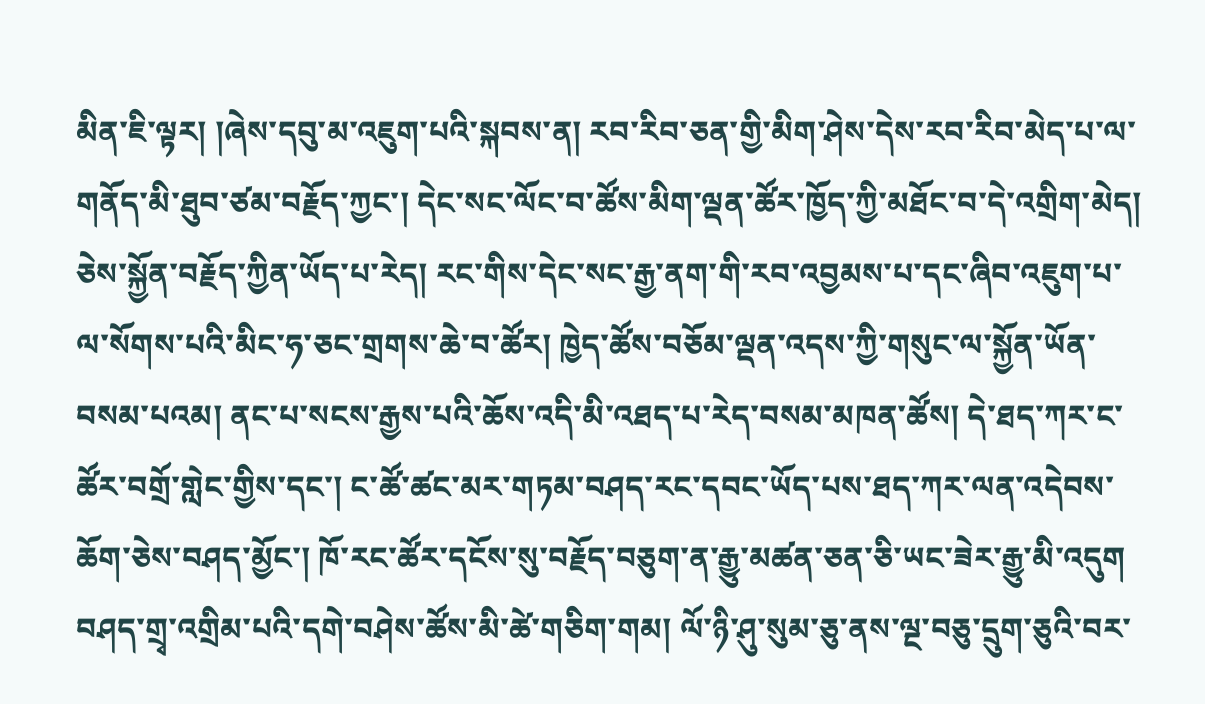མིན་ཇི་ལྟར། །ཞེས་དབུ་མ་འཇུག་པའི་སྐབས་ན། རབ་རིབ་ཅན་གྱི་མིག་ཤེས་དེས་རབ་རིབ་མེད་པ་ལ་གནོད་མི་ཐུབ་ཙམ་བརྗོད་ཀྱང་། དེང་སང་ལོང་བ་ཚོས་མིག་ལྡན་ཚོར་ཁྱོད་ཀྱི་མཐོང་བ་དེ་འགྲིག་མེད། ཅེས་སྐྱོན་བརྗོད་ཀྱིན་ཡོད་པ་རེད། རང་གིས་དེང་སང་རྒྱ་ནག་གི་རབ་འབྱམས་པ་དང་ཞིབ་འཇུག་པ་ལ་སོགས་པའི་མིང་ཧ་ཅང་གྲགས་ཆེ་བ་ཚོར། ཁྱེད་ཚོས་བཅོམ་ལྡན་འདས་ཀྱི་གསུང་ལ་སྐྱོན་ཡོན་བསམ་པའམ། ནང་པ་སངས་རྒྱས་པའི་ཆོས་འདི་མི་འཐད་པ་རེད་བསམ་མཁན་ཚོས། དེ་ཐད་ཀར་ང་ཚོར་བགྲོ་གླེང་གྱིས་དང་། ང་ཚོ་ཚང་མར་གཏམ་བཤད་རང་དབང་ཡོད་པས་ཐད་ཀར་ལན་འདེབས་ཆོག་ཅེས་བཤད་མྱོང་། ཁོ་རང་ཚོར་དངོས་སུ་བརྗོད་བཅུག་ན་རྒྱུ་མཚན་ཅན་ཅི་ཡང་ཟེར་རྒྱུ་མི་འདུག བཤད་གྲྭ་འགྲིམ་པའི་དགེ་བཤེས་ཚོས་མི་ཚེ་གཅིག་གམ། ལོ་ཉི་ཤུ་སུམ་ཅུ་ནས་ལྔ་བཅུ་དྲུག་ཅུའི་བར་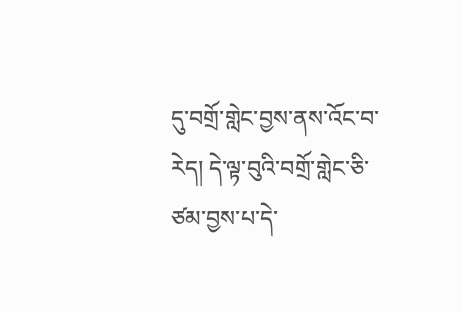དུ་བགྲོ་གླེང་བྱས་ནས་འོང་བ་རེད། དེ་ལྟ་བུའི་བགྲོ་གླེང་ཅི་ཙམ་བྱས་པ་དེ་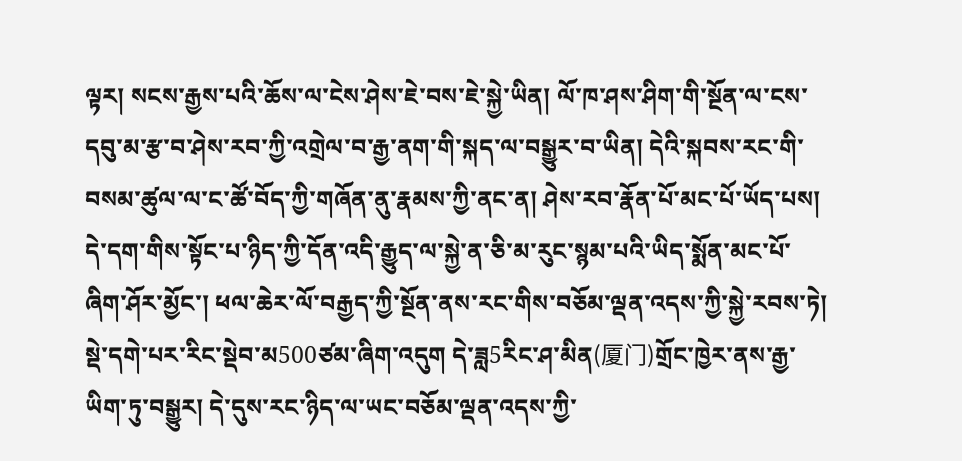ལྟར། སངས་རྒྱས་པའི་ཆོས་ལ་ངེས་ཤེས་ཇེ་བས་ཇེ་སྐྱེ་ཡིན། ལོ་ཁ་ཤས་ཤིག་གི་སྔོན་ལ་ངས་དབུ་མ་རྩ་བ་ཤེས་རབ་ཀྱི་འགྲེལ་བ་རྒྱ་ནག་གི་སྐད་ལ་བསྒྱུར་བ་ཡིན། དེའི་སྐབས་རང་གི་བསམ་ཚུལ་ལ་ང་ཚོ་བོད་ཀྱི་གཞོན་ནུ་རྣམས་ཀྱི་ནང་ན། ཤེས་རབ་རྣོན་པོ་མང་པོ་ཡོད་པས། དེ་དག་གིས་སྟོང་པ་ཉིད་ཀྱི་དོན་འདི་རྒྱུད་ལ་སྐྱེ་ན་ཅི་མ་རུང་སྙམ་པའི་ཡིད་སྨོན་མང་པོ་ཞིག་ཤོར་མྱོང་། ཕལ་ཆེར་ལོ་བརྒྱད་ཀྱི་སྔོན་ནས་རང་གིས་བཅོམ་ལྡན་འདས་ཀྱི་སྐྱེ་རབས་ཏེ། སྡེ་དགེ་པར་རིང་སྡེབ་མ500ཙམ་ཞིག་འདུག དེ་ཟླ5རིང་ཤ་མིན(厦门)གྲོང་ཁྱེར་ནས་རྒྱ་ཡིག་ཏུ་བསྒྱུར། དེ་དུས་རང་ཉིད་ལ་ཡང་བཅོམ་ལྡན་འདས་ཀྱི་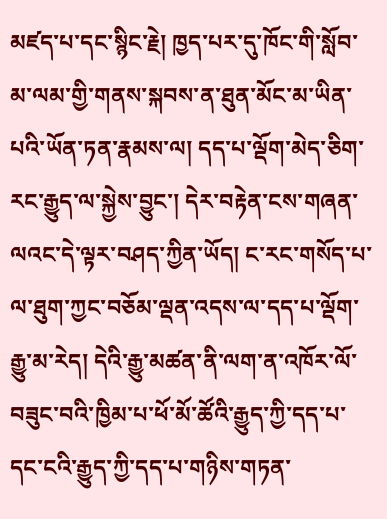མཛད་པ་དང་སྙིང་རྗེ། ཁྱད་པར་དུ་ཁོང་གི་སློབ་མ་ལམ་གྱི་གནས་སྐབས་ན་ཐུན་མོང་མ་ཡིན་པའི་ཡོན་ཏན་རྣམས་ལ། དད་པ་ལྡོག་མེད་ཅིག་རང་རྒྱུད་ལ་སྐྱེས་བྱུང་། དེར་བརྟེན་ངས་གཞན་ལའང་དེ་ལྟར་བཤད་ཀྱིན་ཡོད། ང་རང་གསོད་པ་ལ་ཐུག་ཀྱང་བཅོམ་ལྡན་འདས་ལ་དད་པ་ལྡོག་རྒྱུ་མ་རེད། དེའི་རྒྱུ་མཚན་ནི་ལག་ན་འཁོར་ལོ་བཟུང་བའི་ཁྱིམ་པ་ཕོ་མོ་ཚོའི་རྒྱུད་ཀྱི་དད་པ་དང་ངའི་རྒྱུད་ཀྱི་དད་པ་གཉིས་གཏན་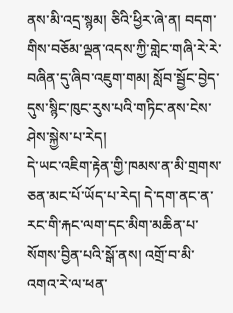ནས་མི་འདྲ་སྙམ། ཅིའི་ཕྱིར་ཞེ་ན། བདག་གིས་བཅོམ་ལྡན་འདས་ཀྱི་གླེང་གཞི་རེ་རེ་བཞིན་དུ་ཞིབ་འཇུག་གམ། སློབ་སྦྱོང་བྱེད་དུས་སྙིང་ཁུང་རུས་པའི་གཏིང་ནས་ངེས་ཤེས་སྐྱེས་པ་རེད།
དེ་ཡང་འཇིག་རྟེན་གྱི་ཁམས་ན་མི་གྲགས་ཅན་མང་པོ་ཡོད་པ་རེད། དེ་དག་ནང་ན་རང་གི་རྐང་ལག་དང་མིག་མཆིན་པ་སོགས་བྱིན་པའི་སྒོ་ནས། འགྲོ་བ་མི་འགའ་རེ་ལ་ཕན་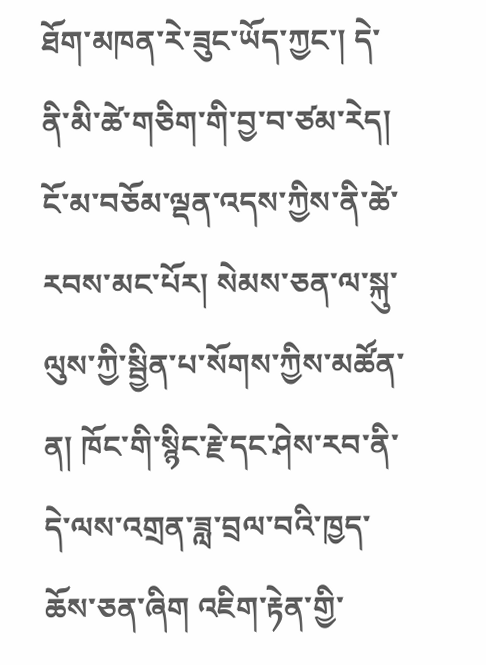ཐོག་མཁན་རེ་ཟུང་ཡོད་ཀྱང་། དེ་ནི་མི་ཚེ་གཅིག་གི་བྱ་བ་ཙམ་རེད། ངོ་མ་བཅོམ་ལྡན་འདས་ཀྱིས་ནི་ཚེ་རབས་མང་པོར། སེམས་ཅན་ལ་སྐུ་ལུས་ཀྱི་སྦྱིན་པ་སོགས་ཀྱིས་མཚོན་ན། ཁོང་གི་སྙིང་རྗེ་དང་ཤེས་རབ་ནི་དེ་ལས་འགྲན་ཟླ་བྲལ་བའི་ཁྱད་ཆོས་ཅན་ཞིག འཇིག་རྟེན་གྱི་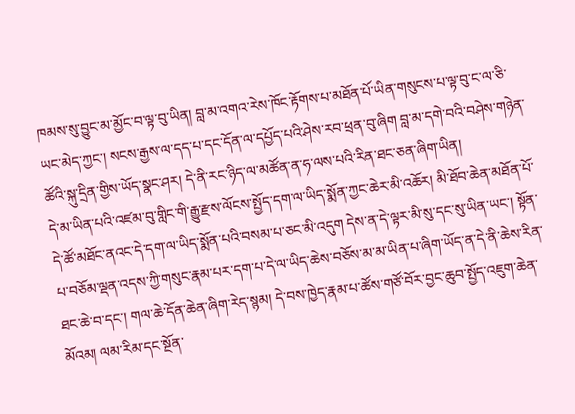ཁམས་སུ་བྱུང་མ་མྱོང་བ་ལྟ་བུ་ཡིན། བླ་མ་འགའ་རེས་ཁོང་རྟོགས་པ་མཐོན་པོ་ཡིན་གསུངས་པ་ལྟ་བུ་ང་ལ་ཅི་ཡང་མེད་ཀྱང་། སངས་རྒྱས་ལ་དད་པ་དང་དོན་ལ་དཔྱོད་པའི་ཤེས་རབ་ཕྲན་བུ་ཞིག བླ་མ་དགེ་བའི་བཤེས་གཉེན་ཚོའི་སྐུ་དྲིན་གྱིས་ཡོད་སྣང་ཤར། དེ་ནི་རང་ཉིད་ལ་མཚོན་ན་ཧ་ལས་པའི་རིན་ཐང་ཅན་ཞིག་ཡིན།
དེ་མ་ཡིན་པའི་འཛམ་བུ་གླིང་གི་རྒྱུ་རྫས་ལོངས་སྤྱོད་དག་ལ་ཡིད་སྨོན་ཀྱང་ཆེར་མི་འཆོར། མི་ཐོབ་ཆེན་མཐོན་པོ་དེ་ཚོ་མཐོང་ནའང་དེ་དག་ལ་ཡིད་སྨོན་པའི་བསམ་པ་ཅང་མི་འདུག དེས་ན་དེ་ལྟར་མི་སུ་དང་སུ་ཡིན་ཡང་། སྟོན་པ་བཅོམ་ལྡན་འདས་ཀྱི་གསུང་རྣམ་པར་དག་པ་དེ་ལ་ཡིད་ཆེས་བཅོས་མ་མ་ཡིན་པ་ཞིག་ཡོད་ན་དེ་ནི་ཆེས་རིན་ཐང་ཆེ་བ་དང་། གལ་ཆེ་དོན་ཆེན་ཞིག་རེད་སྙམ། དེ་བས་ཁྱེད་རྣམ་པ་ཚོས་གཙོ་བོར་བྱང་ཆུབ་སྤྱོད་འཇུག་ཆེན་མོའམ། ལམ་རིམ་དང་སྔོན་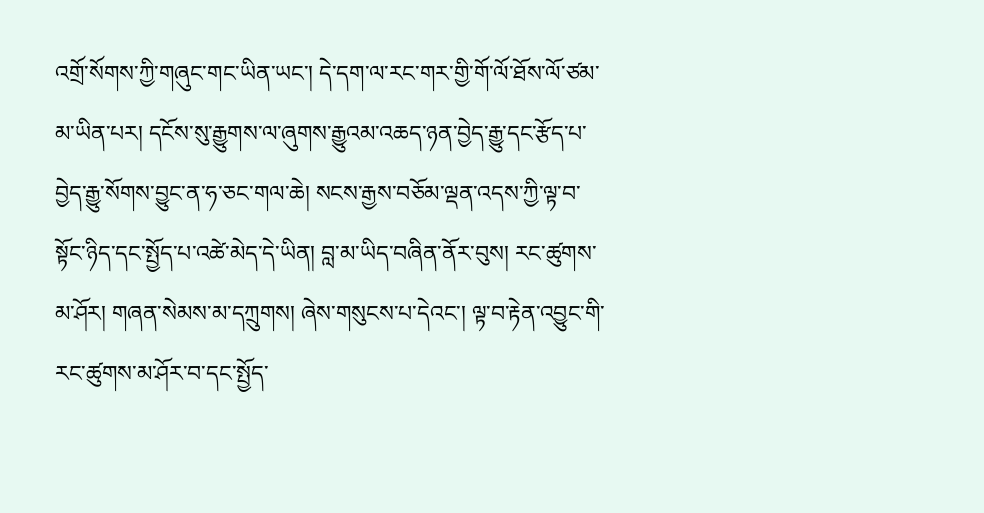འགྲོ་སོགས་ཀྱི་གཞུང་གང་ཡིན་ཡང་། དེ་དག་ལ་རང་གར་གྱི་གོ་ལོ་ཐོས་ལོ་ཙམ་མ་ཡིན་པར། དངོས་སུ་རྒྱུགས་ལ་ཞུགས་རྒྱུའམ་འཆད་ཉན་བྱེད་རྒྱུ་དང་རྩོད་པ་བྱེད་རྒྱུ་སོགས་བྱུང་ན་ཧ་ཅང་གལ་ཆེ། སངས་རྒྱས་བཅོམ་ལྡན་འདས་ཀྱི་ལྟ་བ་སྟོང་ཉིད་དང་སྤྱོད་པ་འཚེ་མེད་དེ་ཡིན། བླ་མ་ཡིད་བཞིན་ནོར་བུས། རང་ཚུགས་མ་ཤོར། གཞན་སེམས་མ་དཀྲུགས། ཞེས་གསུངས་པ་དེའང་། ལྟ་བ་རྟེན་འབྱུང་གི་རང་ཚུགས་མ་ཤོར་བ་དང་སྤྱོད་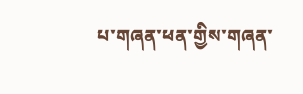པ་གཞན་ཕན་གྱིས་གཞན་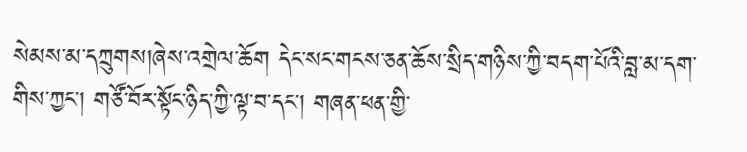སེམས་མ་དཀྲུགས།ཞེས་འགྲེལ་ཆོག དེང་སང་གངས་ཅན་ཆོས་སྲིད་གཉིས་ཀྱི་བདག་པོའི་བླ་མ་དག་གིས་ཀྱང་། གཙོ་བོར་སྟོང་ཉིད་ཀྱི་ལྟ་བ་དང་། གཞན་ཕན་གྱི་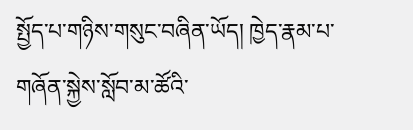སྤྱོད་པ་གཉིས་གསུང་བཞིན་ཡོད། ཁྱེད་རྣམ་པ་གཞོན་སྐྱེས་སློབ་མ་ཚོའི་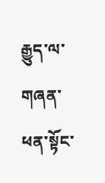རྒྱུད་ལ་གཞན་ཕན་སྟོང་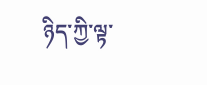ཉིད་ཀྱི་ལྟ་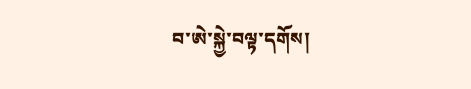བ་ཨེ་སྐྱེ་བལྟ་དགོས།